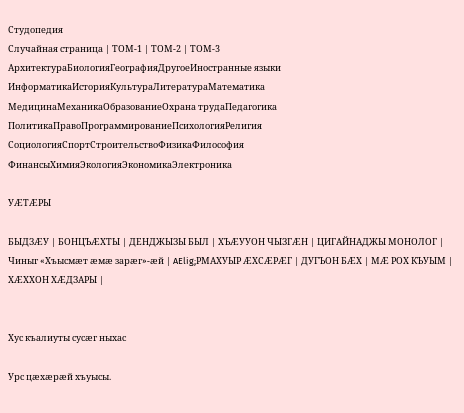Студопедия
Случайная страница | ТОМ-1 | ТОМ-2 | ТОМ-3
АрхитектураБиологияГеографияДругоеИностранные языки
ИнформатикаИсторияКультураЛитератураМатематика
МедицинаМеханикаОбразованиеОхрана трудаПедагогика
ПолитикаПравоПрограммированиеПсихологияРелигия
СоциологияСпортСтроительствоФизикаФилософия
ФинансыХимияЭкологияЭкономикаЭлектроника

УÆТÆРЫ

БЫДЗÆУ | БОНЦЪÆХТЫ | ДЕНДЖЫЗЫ БЫЛ | ХЪÆУУОН ЧЫЗГÆН | ЦИГАЙНАДЖЫ МОНОЛОГ | Чиныг «Хъысмæт æмæ зарæг»-æй | AElig;РМАХУЫР ÆХСÆРÆГ | ДУГЪОН БÆХ | МÆ РОХ КЪУЫМ | ХÆХХОН ХÆДЗАРЫ |


Хус къалиуты сусæг ныхас

Урс цæхæрæй хъуысы.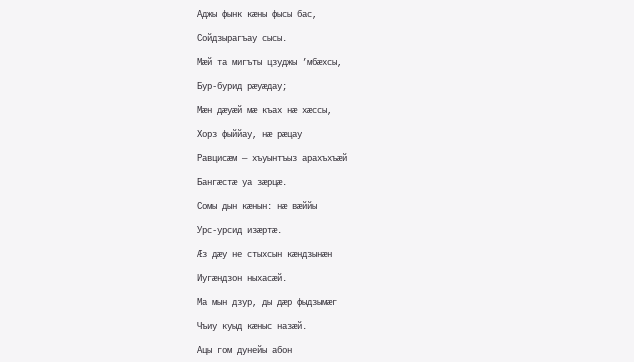Аджы фынк кæны фысы бас,

Сойдзырагъау сысы.

Мæй та мигъты цзуджы ’мбæхсы,

Бур-бурид рæуæдау;

Мæн дæуæй мæ къах нæ хæссы,

Хорз фыййау, нæ рæцау

Равцисæм — хъуынтъыз арахъхъæй

Бангæстæ уа зæрцæ.

Сомы дын кæнын: нæ вæййы

Урс-урсид изæртæ.

Æз дæу не стыхсын кæндзынæн

Иугæндзон ныхасæй.

Ма мын дзур, ды дæр фыдзымæг

Чъиу куыд кæныс назæй.

Ацы гом дунейы абон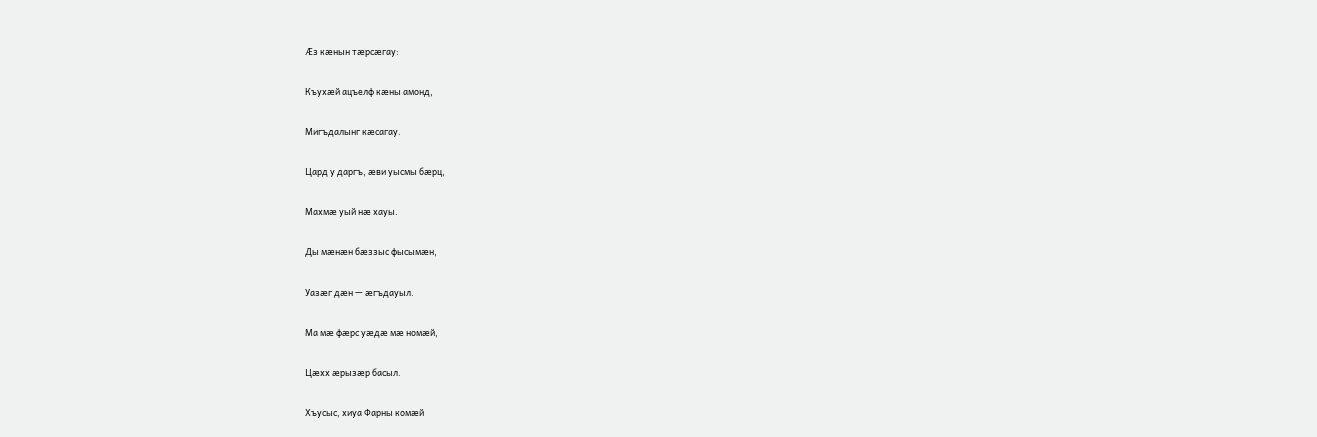Æз кæнын тæрсæгау:

Къухæй ацъелф кæны амонд,

Мигъдалынг кæсагау.

Цард у даргъ, æви уысмы бæрц,

Махмæ уый нæ хауы.

Ды мæнæн бæззыс фысымæн,

Уазæг дæн — æгъдауыл.

Ма мæ фæрс уæдæ мæ номæй,

Цæхх æрызæр басыл.

Хъусыс, хиуа Фарны комæй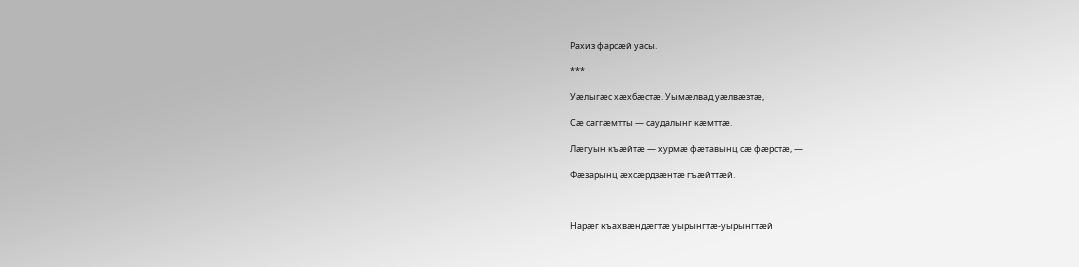Рахиз фарсæй уасы.

***

Уæлыгæс хæхбæстæ. Уымæлвад уæлвæзтæ,

Сæ саггæмтты — саудалынг кæмттæ.

Лæгуын къæйтæ — хурмæ фæтавынц сæ фæрстæ, —

Фæзарынц æхсæрдзæнтæ гъæйттæй.



Нарæг къахвæндæгтæ уырынгтæ-уырынгтæй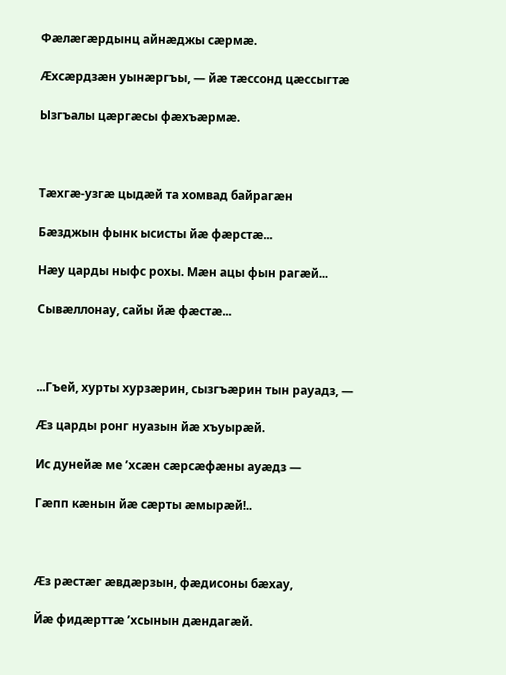Фæлæгæрдынц айнæджы сæрмæ.

Æхсæрдзæн уынæргъы, — йæ тæссонд цæссыгтæ

Ызгъалы цæргæсы фæхъæрмæ.



Тæхгæ-узгæ цыдæй та хомвад байрагæн

Бæзджын фынк ысисты йæ фæрстæ...

Нæу царды ныфс рохы. Мæн ацы фын рагæй...

Сывæллонау, сайы йæ фæстæ...



...Гъей, хурты хурзæрин, сызгъæрин тын рауадз, —

Æз царды ронг нуазын йæ хъуырæй.

Ис дунейæ ме ’хсæн сæрсæфæны ауæдз —

Гæпп кæнын йæ сæрты æмырæй!..



Æз рæстæг æвдæрзын, фæдисоны бæхау,

Йæ фидæрттæ ’хсынын дæндагæй.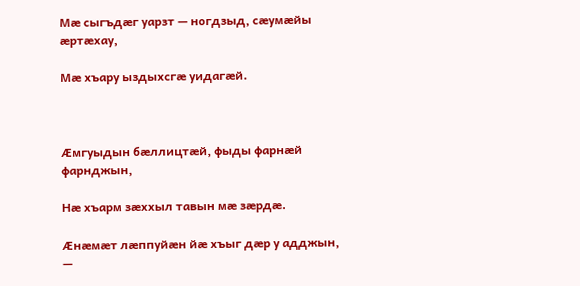Мæ сыгъдæг уарзт — ногдзыд, сæумæйы æртæхау,

Мæ хъару ыздыхсгæ уидагæй.



Æмгуыдын бæллицтæй, фыды фарнæй фарнджын,

Нæ хъарм зæххыл тавын мæ зæрдæ.

Æнæмæт лæппуйæн йæ хъыг дæр у адджын, —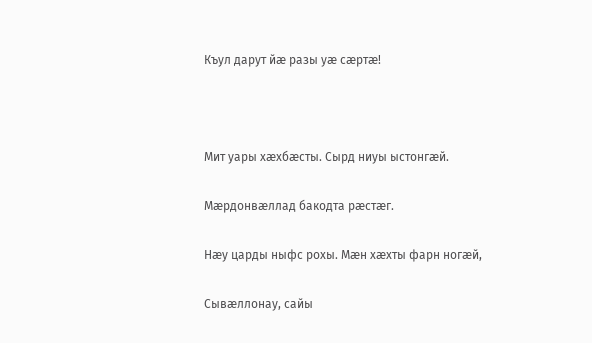Къул дарут йæ разы уæ сæртæ!



Мит уары хæхбæсты. Сырд ниуы ыстонгæй.

Мæрдонвæллад бакодта рæстæг.

Нæу царды ныфс рохы. Мæн хæхты фарн ногæй,

Сывæллонау, сайы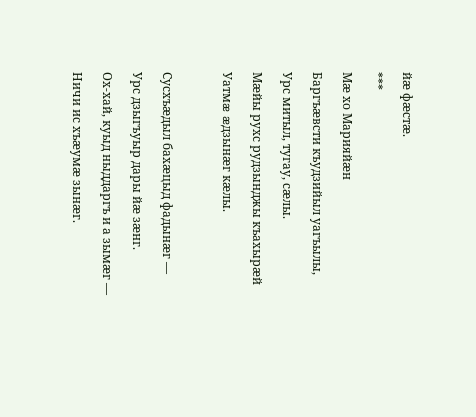йæ фæстæ.

***

Мæ хо Марияйæн

Баргъæвсти къудзийыл уагъылы,

Урс митыл, тугау, сæлы.

Мæйы рухс рудзынджы къахырæй

Уатмæ æдзынæг кæлы.



Сусхъæдыл бахæцыд фадынæг —

Урс дзыгъуыр дары йæ зæнг.

Ох-хай, куыд ныддаргъ и а зымæг —

Ничи ис хъæумæ зынæг.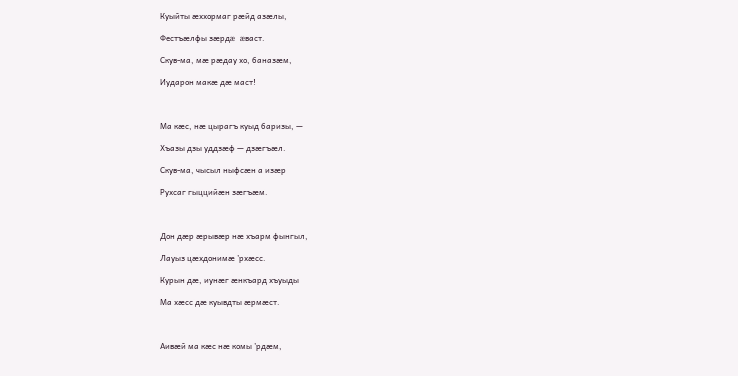Куыйты æххормаг рæйд азæлы,

Фестъæлфы зæрдæ æваст.

Скув-ма, мæ рæдау хо, баназæм,

Иударон макæ дæ маст!



Ма кæс, нæ цырагъ куыд баризы, —

Хъазы дзы уддзæф — дзæгъæл.

Скув-ма, чысыл ныфсæн а изæр

Рухсаг гыццийæн зæгъæм.



Дон дæр æрывæр нæ хъарм фынгыл,

Лауыз цæхдонимæ ’рхæсс.

Курын дæ, иунæг æнкъард хъуыды

Ма хæсс дæ куывдты æрмæст.



Аивæй ма кæс нæ комы ’рдæм,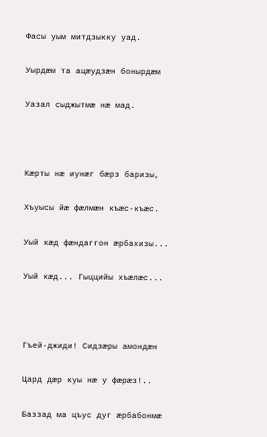Фасы уым митдзыкку уад.

Уырдæм та ацæудзæн бонырдæм

Уазал сыджытмæ нæ мад.



Кæрты нæ иунæг бæрз баризы,

Хъуысы йæ фæлмæн къæс-къæс.

Уый кæд фæндаггон æрбахизы...

Уый кæд... Гыццийы хъæлæс...



Гъей-джиди! Сидзæры амондæн

Цард дæр куы нæ у фæрæз!..

Баззад ма цъус дуг æрбабонмæ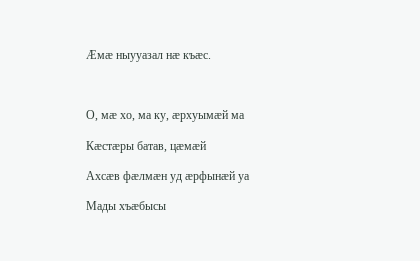Æмæ ныууазал нæ къæс.



О, мæ хо, ма ку, æрхуымæй ма

Кæстæры батав, цæмæй

Ахсæв фæлмæн уд æрфынæй уа

Мады хъæбысы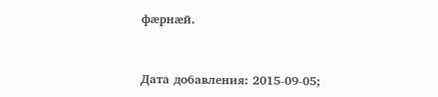фæрнæй.


Дата добавления: 2015-09-05;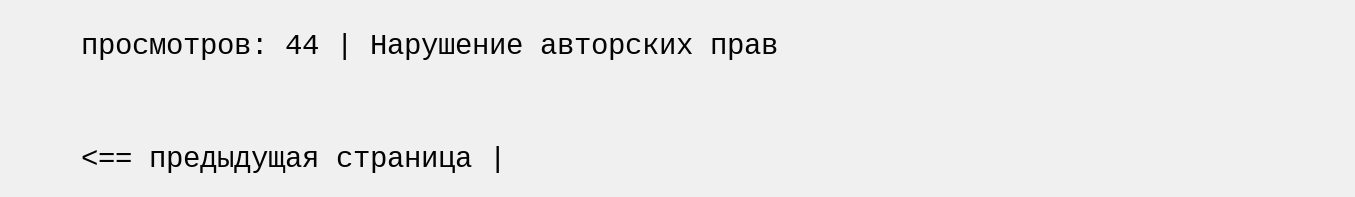просмотров: 44 | Нарушение авторских прав


<== предыдущая страница |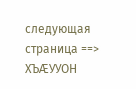следующая страница ==>
ХЪÆУУОН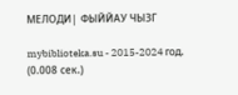МЕЛОДИ| ФЫЙЙАУ ЧЫЗГ

mybiblioteka.su - 2015-2024 год. (0.008 сек.)